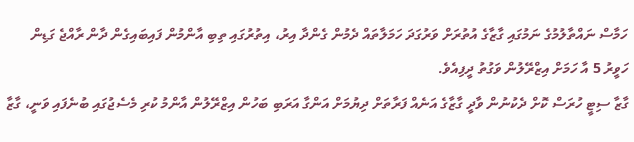ހަމާސް ނައްތާލުމުގެ ނަމުގައި ގާޒާގެ އުތުރަށް ވަރުގަދަ ހަމަލާތައް ދެމުން ގެންދާ އިރު، އިތުރުގައި ތިބި އާންމުން ފައިބައިގެން ދާން ރާއްޖެ ގަޑިން ހަވީރު 5 އާ ހަމަށް އިޒްރޭލުން ވަގުތު ދީފިއެވެ.
ގާޒާ ސިޓީ ހުރަސް ކޮށް ދެކުނުން ވާދީ ގާޒާގެ އަނެއް ފަރާތަށް ދިޔުމަށް އަންގާ އަރަބި ބަހުން އިޒްރޭލުން އާންމު ކުރި މެސެޖުގައި ބުނެފައި ވަނީ، ގާޒާ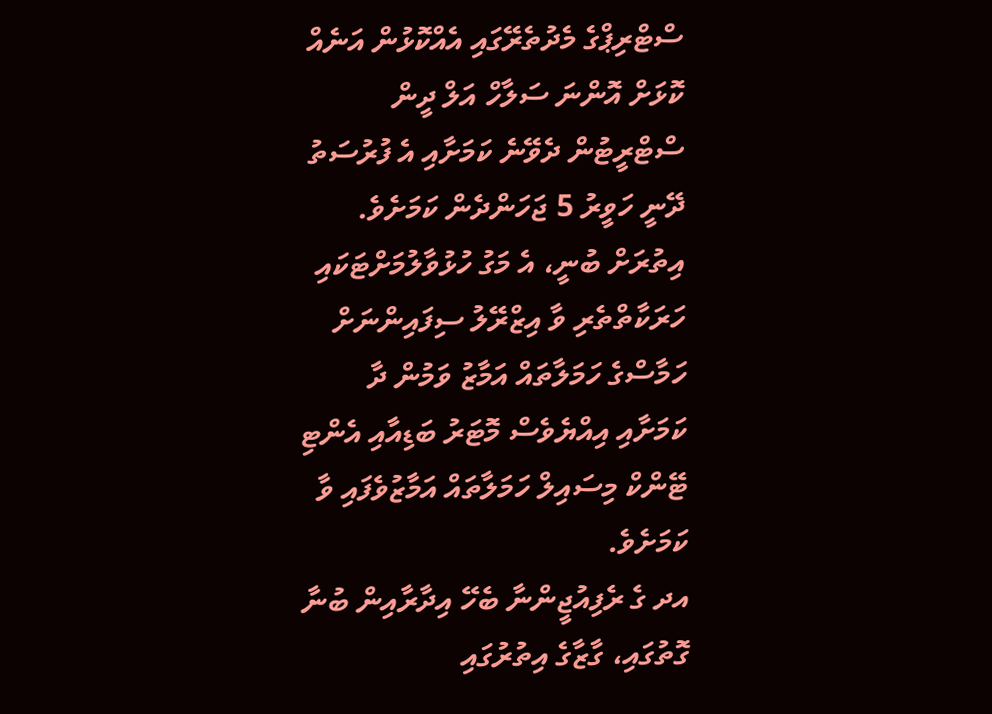ސްޓްރިޕްގެ މެދުތެރޭގައި އެއްކޮޅުން އަނެއް ކޮޅަށް އޮންނަ ސަލާހް އަލް ދީން ސްޓްރީޓުން ދެވޭނެ ކަމަށާއި އެ ފުރުސަތު ދޭނީ ހަވީރު 5 ޖަހަންދެން ކަމަށެވެ.
އިތުރަށް ބުނީ، އެ މަގު ހުޅުވާލުމަށްޓަކައި ހަރަކާތްތެރި ވާ އިޒްރޭލު ސިފައިންނަށް ހަމާސްގެ ހަމަލާތައް އަމާޒު ވަމުން ދާ ކަމަށާއި އިއްޔެވެސް މޮޓަރު ބަޑިއާއި އެންޓި ޓޭންކް މިސައިލް ހަމަލާތައް އަމާޒުވެފައި ވާ ކަމަށެވެ.
އދ ގެ ރެފިއުޖީންނާ ބެހޭ އިދާރާއިން ބުނާ ގޮތުގައި، ގާޒާގެ އިތުރުގައި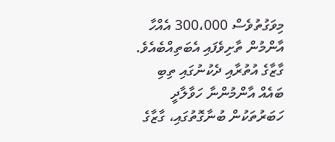މިވަގުތުވެސް 300،000 އެއްހާ އާންމުން ތާށިވެފައި އެބަތިއްބެއެވެ.
ގާޒާގެ އުތުރާއި ދެކުނުގައި ތިބި ބައެއް އާންމުންނާ ހަވާލާދީ ހަބަރުތަކުން ބުނާގޮތުގައި، ގާޒާގެ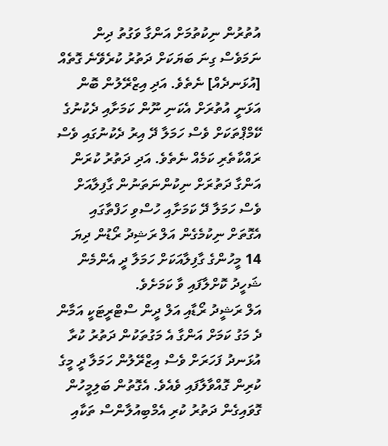އުތުރުން ނިކުތުމަށް އަންގާ ވަގުތު ދިން ނަމަވެސް ގިނަ ބަޔަކަށް ދަތުރު ކުރެވޭނެ ގޮތެއް [އުޅަނދެއް] ނެތެވެ. އަދި އިޒްރޭލުން ބޮން އަޅަނީ އުތުރަށް އެކަނި ނޫން ކަމަށާއި ދެކުނުގެ ކޭމްޕްތަކަށް ވެސް ހަމަލާ ދޭ އިރު ދެކުނުގައި ވެސް ރައްކާތެރި ކަމެއް ނެތެވެ. އަދި ދަތުރު ކުރަން އަންގާ ދަތުރަށް ނިކުންނަތަނުން ގާފިލާއަށް ވެސް ހަމަލާ ދޭ ކަމަށާއި ހުސްވި ހަފްތާގައި އެގޮތަށް ނިކުމެގެން އަލް ރަޝިދު ރޯޑުން ދިޔަ 14 މީހުންގެ ގާފިލާއަކަށް ހަމަލާ ދީ އެންމެން ޝަހީދު ކޮށްލާފައި ވާ ކަމަށެވެ.
އަލް ރަޝީދު ރޯޑާއި އަލް ދީން ސްޓްރީޓަކީ އަމާން ދެ މަގު ކަމަށް އަންގާ އެ މަގުތަކުން ދަތުރު ކުރާ އުޅަނދު ފަހަރަށް ވެސް އިޒްރޭލުން ހަމަލާ ދީ މީގެ ކުރިން ގޮއްވާލާފައި ވެއެވެ. އެގޮތުން ބަލިމީހުން ގޮވައިގެން ދަތުރު ކުރި އެމްބިއުލާންސް ތަކާއި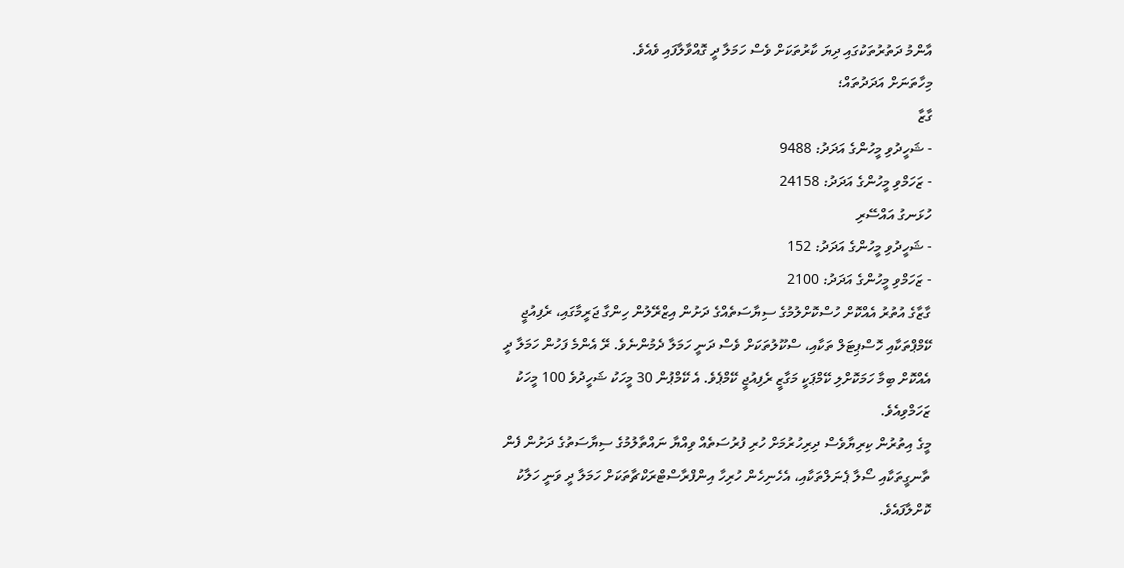އާންމު ދަތުރުތަކުގައި ދިޔަ ކާރުތަކަށް ވެސް ހަމަލާ ދީ ގޮއްވާލާފައި ވެއެވެ.
މިހާތަނަށް އަދަދުތައް؛
ގާޒާ
- ޝަހީދުވި މީހުންގެ އަދަދު: 9488
- ޒަހަމްވި މީހުންގެ އަދަދު: 24158
ހުޅަނގު އައްސޭރި
- ޝަހީދުވި މީހުންގެ އަދަދު: 152
- ޒަހަމްވި މީހުންގެ އަދަދު: 2100
ގާޒާގެ އުތުރު އެއްކޮށް ހުސްކޮށްލުމުގެ ސިޔާސަތެއްގެ ދަށުން އިޒްރޭލުން ހިންގާ ޖަރީމާގައި، ރެފިއުޖީ ކޭމްޕްތަކާއި ހޮސްޕިޓަލް ތަކާއި، ސްކޫލުތަކަށް ވެސް ދަނީ ހަމަލާ ދެމުންނެވެ. ރޭ އެންމެ ފަހުން ހަމަލާ ދީ އެއްކޮށް ބިމާ ހަމަކޮށްލި ކޭމްޕަކީ މަގާޒީ ރެފިއުޖީ ކޭމްޕެވެ. އެ ކޭމްޕުން 30 މީހަކު ޝަހީދުވެ 100 މީހަކު ޒަހަމްވިއެވެ.
މީގެ އިތުރުން ކިރިޔާވެސް ދިރިހުރުމަށް ހުރި ފުރުސަތެއް ވިއްޔާ ނައްތާލުމުގެ ސިޔާސަތުގެ ދަށުން ފެން ތާނގީތަކާއި ސޯލާ ޕެނަލްތަކާއި، އެހެނިހެން ހުރިހާ އިންފްރާސްޓްރަކްޗާތަކަށް ހަމަލާ ދީ ވަނީ ހަލާކު ކޮށްލާފައެވެ.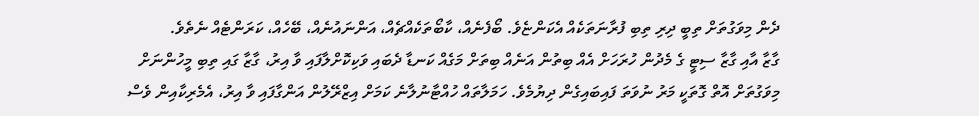ދެން މިވަގުތަށް ތިބީ ދިރި ތިބި ފުރާނަތަކެއް އެކަންޏެވެ. ބޯފެނެއް، ކާބޯތަކެއްޗެއް، އަންނައުނެއް، ބޭހެއް، ކަރަންޓެއް ނެތެވެ.
ގާޒާ އާއި ގާޒާ ސިޓީ ގެ މެދުން ހުރަހަށް އެއް ބިތުން އަނެއް ބިތަށް މަގެއް ކަނޑާ ދެބައި ވަކިކޮށްލާފައި ވާ އިރު، ގާޒާ ގައި ތިބި މީހުންނަށް މިވަގުތަށް އޮތް ގޮތަކީ މަރު ނުވަތަ ފައިބައިގެން ދިޔުމެވެ. ހަމަލާތައް ހުއްޓާނުލާނެ ކަމަށް އިޒްރޭލުން އަންގާފައި ވާ އިރު، އެމެރިކާއިން ވެސް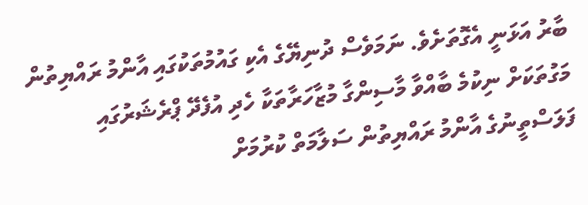ބާރު އަޅަނީ އެގޮތަށެވެ. ނަމަވެސް ދުނިޔޭގެ އެކި ގައުމުތަކުގައި އާންމު ރައްޔިތުން މަގުތަކަށް ނިކުމެ ބާއްވާ މާސިންގާ މުޒާހަރާތަކާ ހެދި އުފެދޭ ޕްރެޝަރުގައި ފަލަސްތީނުގެ އާންމު ރައްޔިތުން ސަލާމަތް ކުރުމަށް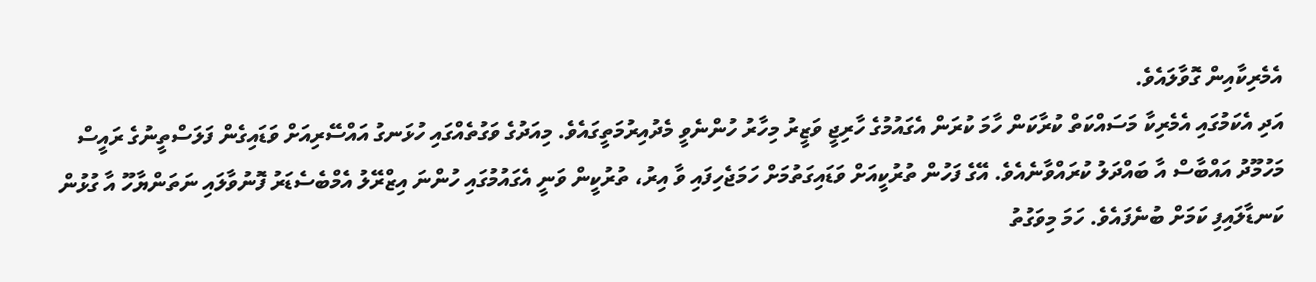އެމެރިކާއިން ގޮވާލައެވެ.
އަދި އެކަމުގައި އެމެރިކާ މަސައްކަތް ކުރާކަން ހާމަ ކުރަން އެގައުމުގެ ހާރިޖީ ވަޒީރު މިހާރު ހުންނެވީ މެދުއިރުމަތީގައެވެ. މިއަދުގެ ވަގުތެއްގައި ހުޅަނގު އައްސޭރިއަށް ވަޑައިގެން ފަލަސްތީނުގެ ރައީސް މަހުމޫދު އައްބާސް އާ ބައްދަލު ކުރައްވާނެއެވެ. އޭގެ ފަހުން ތުރުކީއަށް ވަޑައިގަތުމަށް ހަމަޖެހިފައި ވާ އިރު، ތުރުކީން ވަނީ އެގައުމުގައި ހުންނަ އިޒްރޭލު އެމްބެސެޑަރު ފޮނުވާލައި ނަތަންޔާހޫ އާ ގުޅުން ކަނޑާލައިފި ކަމަށް ބުނެފައެވެ. ހަމަ މިވަގުތު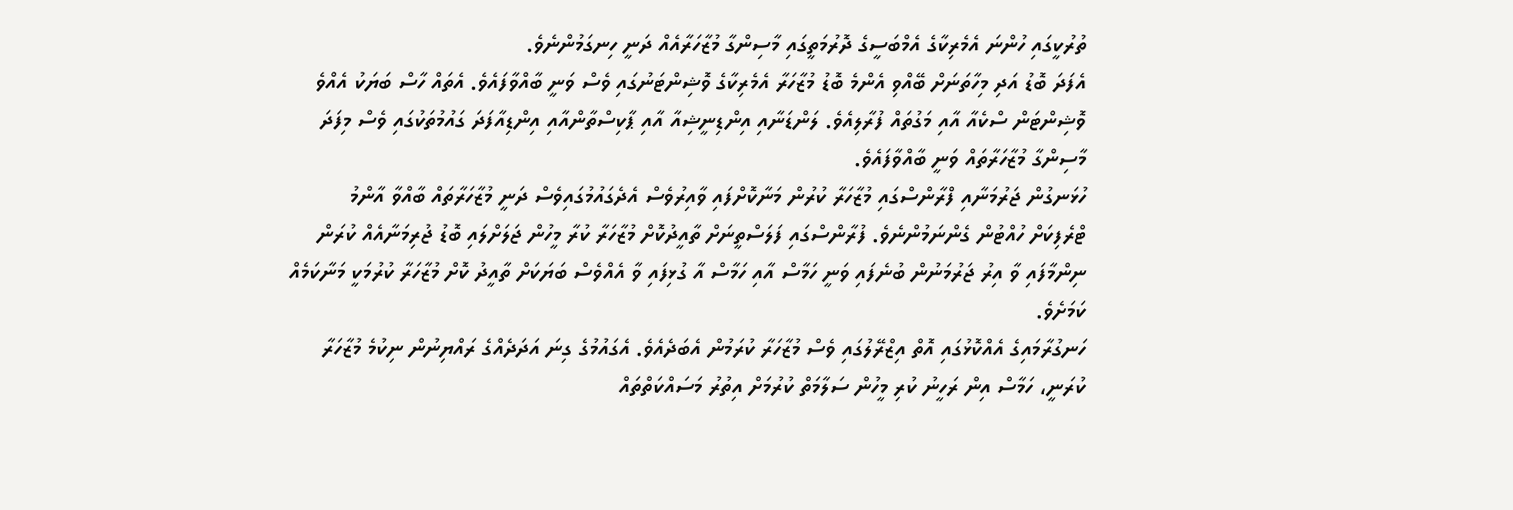ތުރުކީގައި ހުންނަ އެމެރިކާގެ އެމްބަސީގެ ދޮރުމަތީގައި މާސިންގާ މުޒާހަރާއެއް ދަނީ ހިނގަމުންނެވެ.
އެފަދަ ބޮޑު އަދި މިހާތަނަށް ބޭއްވި އެންމެ ބޮޑު މުޒާހަރާ އެމެރިކާގެ ވޮޝިންޓަނުގައި ވެސް ވަނީ ބާއްވާފައެވެ. އެތައް ހާސް ބަޔަކު އެއްވެ ވޮޝިންޓަން ސްކެއާ އާއި މަގުތައް ފުރާލިއެވެ. ލަންޑަނާއި އިންޑިނީޝިއާ އާއި ޕާކިސްތާންއާއި އިންޑިއާފަދަ ގައުމުތަކުގައި ވެސް މިފަދަ މާސިންގާ މުޒާހަރާތައް ވަނީ ބާއްވާފައެވެ.
ހުޅަނގުން ޖަރުމަނާއި ފްރާންސްގައި މުޒާހަރާ ކުރުން މަނާކޮށްފައި ވާއިރުވެސް އެދެގައުމުގައިވެސް ދަނީ މުޒާހަރާތައް ބާއްވާ އާންމު ޓްރެފިކަށް ހުއްޓުން ގެންނަމުންނެވެ. ފުރާންސްގައި ފަލަސްތީނަށް ތާއީދުކޮށް މުޒާހަރާ ކުރާ މީހުން ޖަލަށްލައި ބޮޑު ޖުރިމަނާއެއް ކުރަން ނިންމާފައި ވާ އިރު ޖަރުމަނުން ބުނެފައި ވަނީ ހަމާސް އާއި ހަމާސް އާ ގުޅިފައި ވާ އެއްވެސް ބަޔަކަށް ތާއީދު ކޮށް މުޒާހަރާ ކުރުމަކީ މަނާކަމެއް ކަމަށެވެ.
ހަނގުރާމައިގެ އެއްކޮޅުގައި އޮތް އިޒްރޭލުގައި ވެސް މުޒާހަރާ ކުރަމުން އެބަދެއެވެ. އެގައުމުގެ ގިނަ އަދަދެއްގެ ރައްޔިނުން ނިކުމެ މުޒާހަރާ ކުރަނީ، ހަމާސް އިން ރަހީނު ކުރި މީހުން ސަލާމަތް ކުރުމަށް އިތުރު މަސައްކަތްތައް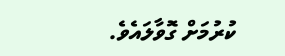ކުރުމަށް ގޮވާލައެވެ.